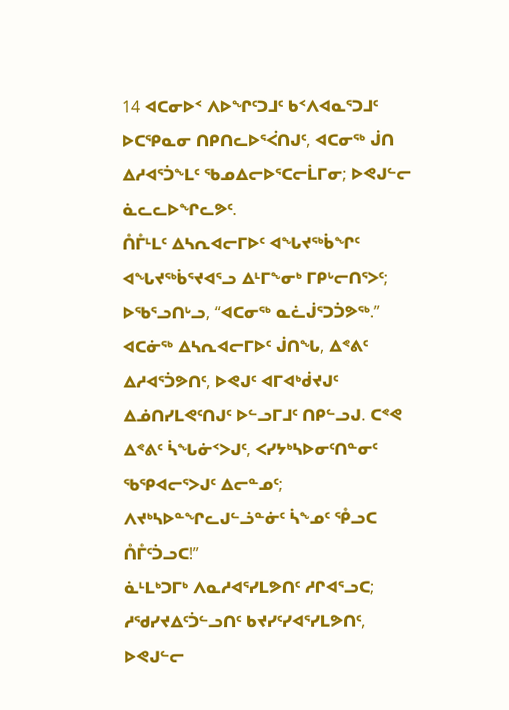14 ᐊᑕᓂᐅᑉ ᐱᐅᖏᑦᑐᒧᑦ ᑲᑉᐱᐊᓇᕐᑐᒧᑦ ᐅᑕᕿᓇᓂ ᑎᑭᑎᓚᐅᕐᐹᑎᒍᑦ, ᐊᑕᓂᖅ ᒎᑎ ᐃᓱᐊᕐᑑᖕᒪᑦ ᖃᓄᐃᓕᐅᕐᑕᓕᒫᒥᓂ; ᐅᕙᒍᓪᓕ ᓈᓚᓚᐅᖏᓚᕗᑦ.
ᑍᒤᒻᒪᑦ ᐃᓴᕆᐊᓕᒥᐅᑦ ᐊᖓᔪᖅᑳᖏᑦ ᐊᖓᔪᖅᑳᕐᔪᐊᕐᓗ ᐃᒻᒥᖕᓂᒃ ᒥᑭᒡᓕᑎᕐᐳᑦ; ᐅᖃᕐᓗᑎᒡᓗ, “ᐊᑕᓂᖅ ᓇᓛᒎᕐᑐᑑᕗᖅ.”
ᐊᑕᓃᖅ ᐃᓴᕆᐊᓕᒥᐅᑦ ᒎᑎᖓ, ᐃᕝᕕᑦ ᐃᓱᐊᕐᑑᕗᑎᑦ, ᐅᕙᒍᑦ ᐊᒥᐊᒃᑰᔪᒍᑦ ᐃᓅᑎᓯᒪᕙᑦᑎᒍᑦ ᐅᓪᓗᒥᒧᑦ ᑎᑭᓪᓗᒍ. ᑕᕝᕙ ᐃᕝᕕᑦ ᓵᖓᓃᑉᐳᒍᑦ, ᐸᓯᔭᒃᓴᐅᓂᑦᑎᓐᓂᑦ ᖃᕿᐊᓕᕐᐳᒍᑦ ᐃᓕᓐᓄᑦ; ᐱᔪᒃᓴᐅᓐᖏᓚᒍᓪᓘᓐᓃᑦ ᓵᖕᓄᑦ ᕾᓗᑕ ᑍᒤᑦᑑᓗᑕ!”
ᓈᒻᒪᒃᑐᒥᒃ ᐱᓇᓱᐊᕐᓯᒪᕗᑎᑦ ᓱᒋᐊᕐᓗᑕ; ᓱᖁᓯᔪᐃᑦᑑᓪᓗᑎᑦ ᑲᔪᓯᑦᓯᐊᕐᓯᒪᕗᑎᑦ, ᐅᕙᒍᓪᓕ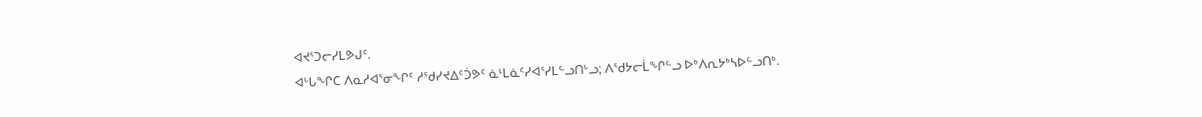ᐊᔪᕐᑐᓕᓯᒪᕗᒍᑦ.
ᐊᒡᒐᖏᑕ ᐱᓇᓱᐊᕐᓂᖏᑦ ᓱᖁᓯᔪᐃᑦᑑᕗᑦ ᓈᒻᒪᓈᑦᓯᐊᕐᓯᒪᓪᓗᑎᒡᓗ; ᐱᖁᔭᓕᒫᖏᓪᓗ ᐅᒃᐱᕆᔭᒃᓴᐅᓪᓗᑎᒃ.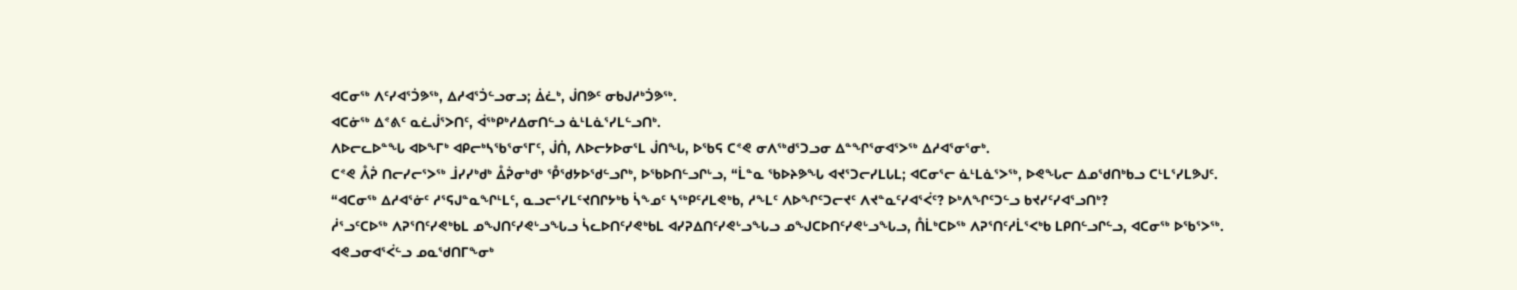ᐊᑕᓂᖅ ᐱᑦᓯᐊᕐᑑᕗᖅ, ᐃᓱᐊᕐᑑᓪᓗᓂᓗ; ᐄᓛᒃ, ᒎᑎᕗᑦ ᓂᑲᒍᓱᒃᑑᕗᖅ.
ᐊᑕᓃᖅ ᐃᕝᕕᑦ ᓇᓛᒎᕐᐳᑎᑦ, ᐋᖅᑭᒃᓱᐃᓂᑎᓪᓗ ᓈᒻᒪᓈᕐᓯᒪᓪᓗᑎᒃ.
ᐱᐅᓕᓚᐅᓐᖓ ᐊᐅᖕᒥᒃ ᐊᑭᓕᒃᓴᖃᕐᓂᕐᒥᑦ, ᒎᑏ, ᐱᐅᓕᔭᐅᓂᕐᒪ ᒎᑎᖓ, ᐅᖃᕋ ᑕᕝᕙ ᓂᐱᖅᑯᕐᑐᓗᓂ ᐃᓐᖏᕐᓂᐊᕐᐳᖅ ᐃᓱᐊᕐᓂᕐᓂᒃ.
ᑕᕝᕙ ᐰᕉ ᑎᓕᓯᓕᕐᐳᖅ ᒨᓯᓯᒃᑯᒃ ᐂᕉᓂᒃᑯᒃ ᕾᖁᔭᐅᖁᓪᓗᒋᒃ, ᐅᖃᐅᑎᓪᓗᒋᒡᓗ, “ᒫᓐᓇ ᖃᐅᔨᕗᖓ ᐊᔪᕐᑐᓕᓯᒪᒐᒪ; ᐊᑕᓂᕐᓕ ᓈᒻᒪᓈᕐᐳᖅ, ᐅᕙᖓᓕ ᐃᓄᖁᑎᒃᑲᓗ ᑕᒻᒪᕐᓯᒪᕗᒍᑦ.
“ᐊᑕᓂᖅ ᐃᓱᐊᕐᓃᑦ ᓱᕐᕋᒍᓐᓇᖏᒻᒪᑦ, ᓇᓗᓕᕐᓯᒪᑦᔪᑎᒋᔭᒃᑲ ᓵᖕᓄᑦ ᓴᖅᑭᑦᓱᒪᕙᒃᑲ, ᓱᖕᒪᑦ ᐱᐅᖏᑦᑐᓕᔪᑦ ᐱᔪᓐᓇᑦᓯᐊᕐᐹᑦ? ᐅᒃᐱᖏᑦᑐᓪᓗ ᑲᔪᓯᑦᓯᐊᕐᓗᑎᒃ?
ᓲᕐᓗᑦᑕᐅᖅ ᐱᕈᕐᑎᑦᓯᕙᒃᑲᒪ ᓄᖑᑎᑦᓯᕙᒡᓗᖓᓗ ᓵᓚᐅᑎᑦᓯᕙᒃᑲᒪ ᐊᓯᕈᐃᑎᑦᓯᕙᒡᓗᖓᓗ ᓄᖑᑕᐅᑎᑦᓯᕙᒡᓗᖓᓗ, ᑍᒫᒃᑕᐅᖅ ᐱᕈᕐᑎᑦᓱᒫᕐᐸᒃᑲ ᒪᑭᑎᓪᓗᒋᓪᓗ, ᐊᑕᓂᖅ ᐅᖃᕐᐳᖅ.
ᐊᕙᓗᓂᐊᕐᐹᓪᓗ ᓄᓇᖁᑎᒥᖕᓂᒃ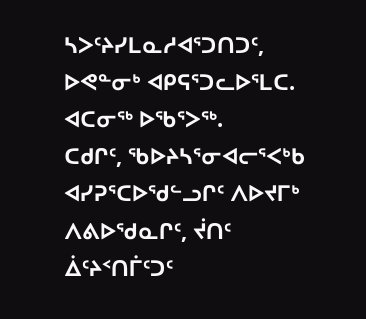ᓴᐳᑦᔨᓯᒪᓇᓱᐊᕐᑐᑎᑐᑦ, ᐅᕙᓐᓂᒃ ᐊᑭᕋᕐᑐᓚᐅᕐᒪᑕ. ᐊᑕᓂᖅ ᐅᖃᕐᐳᖅ.
ᑕᑯᒋᑦ, ᖃᐅᔨᓴᕐᓂᐊᓕᕐᐸᒃᑲ ᐊᓯᕈᕐᑕᐅᖁᓪᓗᒋᑦ ᐱᐅᔪᒥᒃ ᐱᕕᐅᖁᓇᒋᑦ, ᔫᑎᑦ ᐄᑦᔨᑉᑎᒦᑦᑐᑦ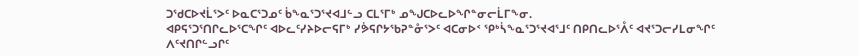ᑐᖁᑕᐅᔪᒫᕐᐳᑦ ᐅᓇᑕᕐᑐᓄᑦ ᑳᖕᓇᕐᑐᕐᔪᐊᒧᓪᓗ ᑕᒪᕐᒥᒃ ᓄᖑᑕᐅᓚᐅᖏᓐᓂᓕᒫᒥᖕᓂ.
ᐊᑭᕋᕐᑐᕐᑎᒋᓚᐅᕐᑕᖏᑦ ᐊᐅᓚᑦᓯᔨᐅᓕᕋᒥᒃ ᓯᕘᕋᒋᔭᖃᕈᓐᓁᕐᐳᑦ ᐊᑕᓂᐅᑉ ᕿᒃᓵᖕᓇᕐᑐᕐᔪᐊᕐᒧᑦ ᑎᑭᑎᓚᐅᕐᐰᑦ ᐊᔪᕐᑐᓕᓯᒪᓂᖏᑦ ᐱᑦᔪᑎᒋᓪᓗᒋᑦ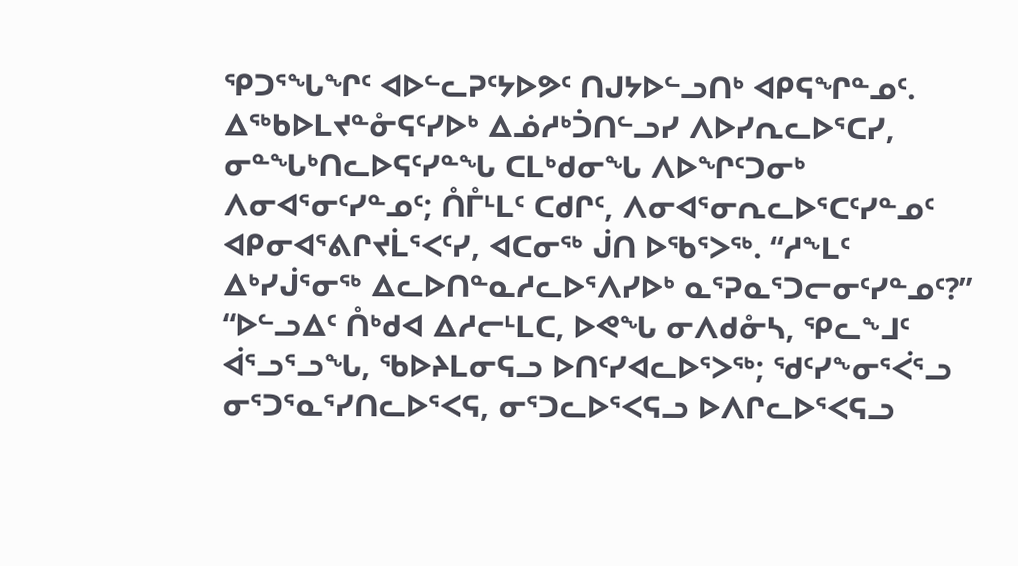ᕿᑐᕐᖓᖏᑦ ᐊᐅᓪᓚᕈᑦᔭᐅᕗᑦ ᑎᒍᔭᐅᓪᓗᑎᒃ ᐊᑭᕋᖏᓐᓄᑦ.
ᐃᖅᑲᐅᒪᔪᓐᓁᕋᑦᓯᐅᒃ ᐃᓅᓱᒃᑑᑎᓪᓗᓯ ᐱᐅᓯᕆᓚᐅᕐᑕᓯ, ᓂᓐᖓᒃᑎᓚᐅᕋᑦᓯᓐᖓ ᑕᒪᒃᑯᓂᖓ ᐱᐅᖏᑦᑐᓂᒃ ᐱᓂᐊᕐᓂᑦᓯᓐᓄᑦ; ᑍᒤᒻᒪᑦ ᑕᑯᒋᑦ, ᐱᓂᐊᕐᓂᕆᓚᐅᕐᑕᑦᓯᓐᓄᑦ ᐊᑭᓂᐊᕐᕕᒋᔪᒫᕐᐸᑦᓯ, ᐊᑕᓂᖅ ᒎᑎ ᐅᖃᕐᐳᖅ. “ᓱᖕᒪᑦ ᐃᒃᓯᒎᕐᓂᖅ ᐃᓚᐅᑎᓐᓇᓱᓚᐅᕐᐱᓯᐅᒃ ᓇᕐᕈᓇᕐᑐᓕᓂᑦᓯᓐᓄᑦ?”
“ᐅᓪᓗᐃᑦ ᑍᒃᑯᐊ ᐃᓱᓕᒻᒪᑕ, ᐅᕙᖓ ᓂᐱᑯᓁᓴ, ᕿᓚᖕᒧᑦ ᐋᕐᓗᕐᓗᖓ, ᖃᐅᔨᒪᓂᕋᓗ ᐅᑎᑦᓯᐊᓚᐅᕐᐳᖅ; ᖁᑦᓯᖕᓂᕐᐹᕐᓗ ᓂᕐᑐᕐᓇᕐᓯᑎᓚᐅᕐᐸᕋ, ᓂᕐᑐᓚᐅᕐᐸᕋᓗ ᐅᐱᒋᓚᐅᕐᐸᕋᓗ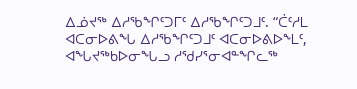ᐃᓅᔪᖅ ᐃᓱᖃᖏᑦᑐᒥᑦ ᐃᓱᖃᖏᑦᑐᒧᑦ. “ᑖᑦᓱᒪ ᐊᑕᓂᐅᕕᖓ ᐃᓱᖃᖏᑦᑐᒧᑦ ᐊᑕᓂᐅᕕᐅᖕᒪᑦ, ᐊᖓᔪᖅᑲᐅᓂᖓᓗ ᓱᖁᓯᕐᓂᐊᓐᖏᓚᖅ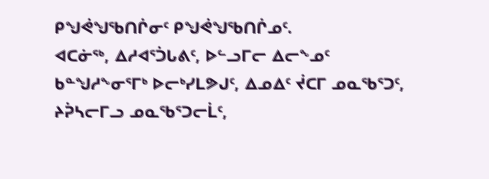ᑭᖑᕚᖑᖃᑎᒌᓂᑦ ᑭᖑᕚᖑᖃᑎᒌᓄᑦ.
ᐊᑕᓃᖅ, ᐃᓱᐊᕐᑑᒐᕕᑦ, ᐅᓪᓗᒥᓕ ᐃᓕᖕᓄᑦ ᑲᓐᖑᓱᖕᓂᕐᒥᒃ ᐅᓕᒃᓯᒪᕗᒍᑦ, ᐃᓄᐃᑦ ᔫᑕᒥ ᓄᓇᖃᕐᑐᑦ, ᔨᕉᓴᓕᒥᓗ ᓄᓇᖃᕐᑐᓕᒫᑦ,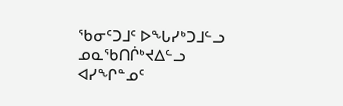ᖃᓂᑦᑐᒧᑦ ᐅᖓᓯᒃᑐᒧᓪᓗ ᓄᓇᖃᑎᒌᒃᔪᐃᓪᓗ ᐊᓯᖏᓐᓄᑦ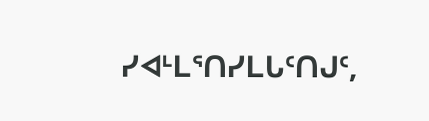ᓯᐊᒻᒪᕐᑎᓯᒪᒐᑦᑎᒍᑦ,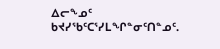ᐃᓕᖕᓄᑦ ᑲᔪᓯᖃᑦᑕᕐᓯᒪᖏᓐᓂᑦᑎᓐᓄᑦ.